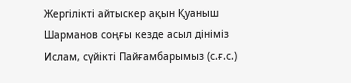Жергілікті айтыскер ақын Қуаныш Шарманов соңғы кезде асыл дініміз Ислам, сүйікті Пайғамбарымыз (с.ғ.с.)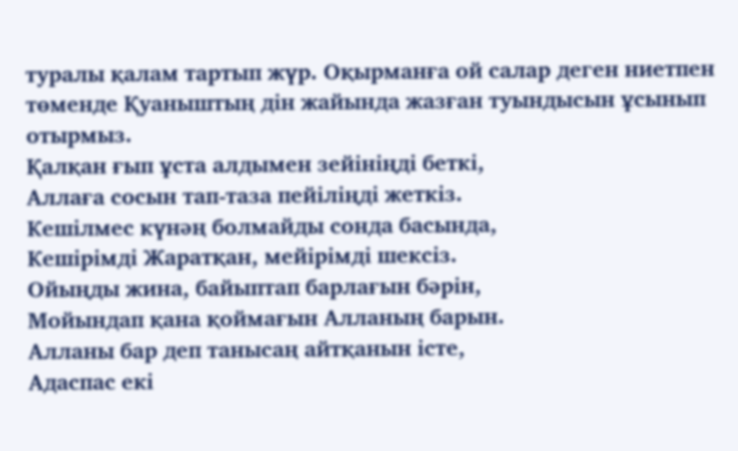туралы қалам тартып жүр. Оқырманға ой салар деген ниетпен төменде Қуаныштың дін жайында жазған туындысын ұсынып отырмыз.
Қалқан ғып ұста алдымен зейініңді беткі,
Аллаға сосын тап-таза пейіліңді жеткіз.
Кешілмес күнәң болмайды сонда басында,
Кешірімді Жаратқан, мейірімді шексіз.
Ойыңды жина, байыптап барлағын бәрін,
Мойындап қана қоймағын Алланың барын.
Алланы бар деп танысаң айтқанын істе,
Адаспас екі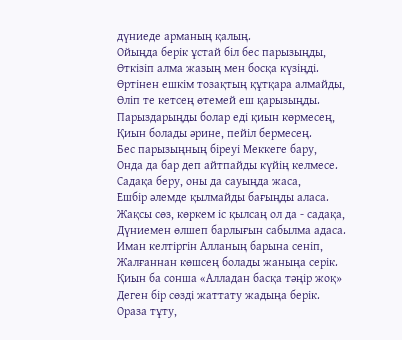дүниеде арманың қалың.
Ойыңда берік ұстай біл бес парызыңды,
Өткізіп алма жазың мен босқа күзіңді.
Өртінен ешкім тозақтың құтқара алмайды,
Өліп те кетсең өтемей еш қарызыңды.
Парыздарыңды болар еді қиын көрмесең,
Қиын болады әрине, пейіл бермесең.
Бес парызыңның біреуі Меккеге бару,
Онда да бар деп айтпайды күйің келмесе.
Садақа беру, оны да сауыңда жаса,
Ешбір әлемде қылмайды бағыңды аласа.
Жақсы сөз, көркем іс қылсаң ол да - садақа,
Дүниемен өлшеп барлығын сабылма адаса.
Иман келтіргін Алланың барына сеніп,
Жалғаннан көшсең болады жаныңа серік.
Қиын ба сонша «Алладан басқа тәңір жоқ»
Деген бір сөзді жаттату жадыңа берік.
Ораза тұту,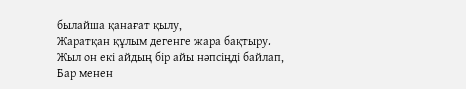былайша қанағат қылу,
Жаратқан құлым дегенге жара бақтыру.
Жыл он екі айдың бір айы нәпсіңді байлап,
Бар менен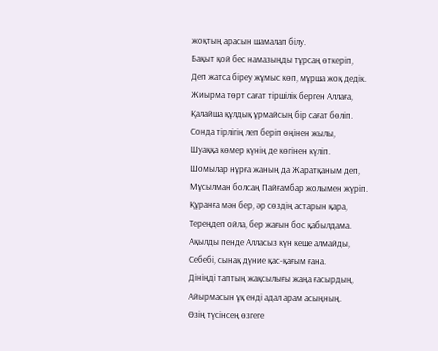жоқтың арасын шамалап білу.
Бақыт қой бес намазыңды тұрсаң өткеріп,
Деп жатса біреу жұмыс көп, мұрша жоқ дедік.
Жиырма төрт сағат тіршілік берген Аллаға,
Қалайша құлдық ұрмайсың бір сағат бөліп.
Сонда тірлігің леп беріп өңінен жылы,
Шуаққа көмер күнің де көгінен күліп.
Шомылар нұрға жаның да Жаратқаным деп,
Мұсылман болсаң Пайғамбар жолымен жүріп.
Құранға мән бер, әр сөздің астарын қара,
Тереңдеп ойла, бер жағын бос қабылдама.
Ақылды пенде Алласыз күн кеше алмайды,
Себебі, сынақ дүние қас-қағым ғана.
Дініңді таптың жақсылығы жаңа ғасырдың,
Айырмасын ұқ енді адал арам асыңның.
Өзің түсінсең өзгеге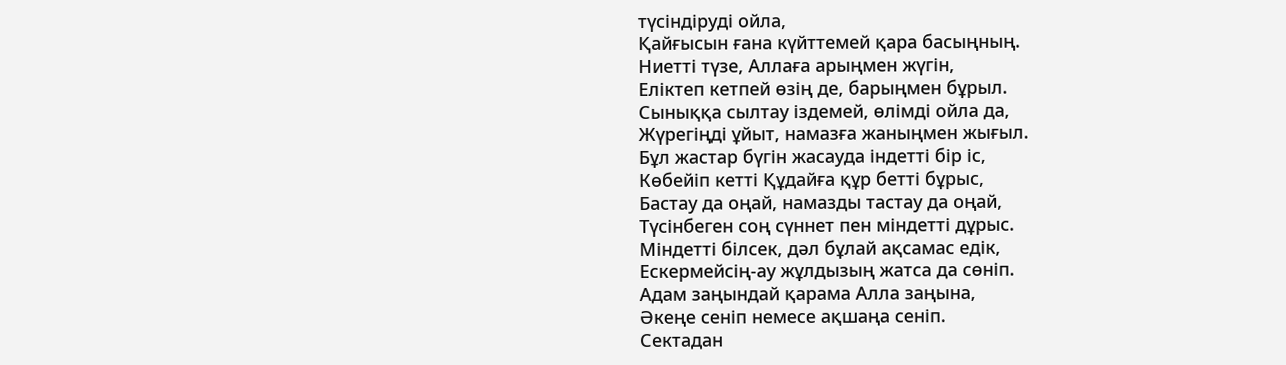түсіндіруді ойла,
Қайғысын ғана күйттемей қара басыңның.
Ниетті түзе, Аллаға арыңмен жүгін,
Еліктеп кетпей өзің де, барыңмен бұрыл.
Сыныққа сылтау іздемей, өлімді ойла да,
Жүрегіңді ұйыт, намазға жаныңмен жығыл.
Бұл жастар бүгін жасауда індетті бір іс,
Көбейіп кетті Құдайға құр бетті бұрыс,
Бастау да оңай, намазды тастау да оңай,
Түсінбеген соң сүннет пен міндетті дұрыс.
Міндетті білсек, дәл бұлай ақсамас едік,
Ескермейсің-ау жұлдызың жатса да сөніп.
Адам заңындай қарама Алла заңына,
Әкеңе сеніп немесе ақшаңа сеніп.
Сектадан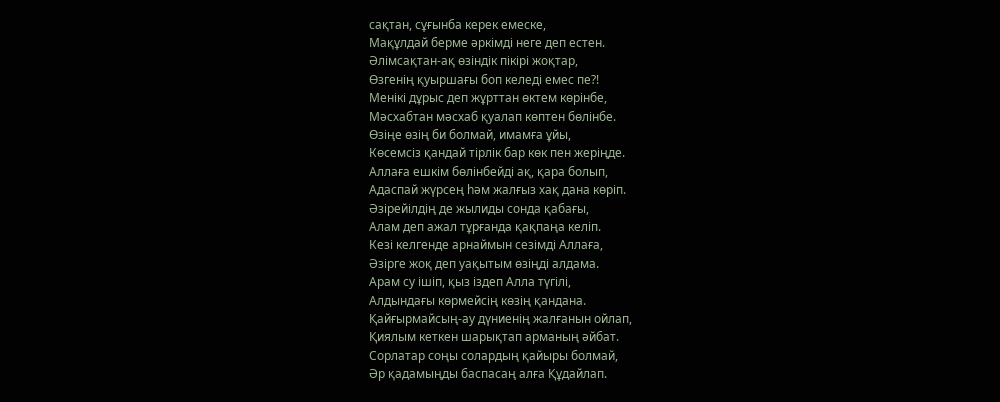сақтан, сұғынба керек емеске,
Мақұлдай берме әркімді неге деп естен.
Әлімсақтан-ақ өзіндік пікірі жоқтар,
Өзгенің қуыршағы боп келеді емес пе?!
Менікі дұрыс деп жұрттан өктем көрінбе,
Мәсхабтан мәсхаб қуалап көптен бөлінбе.
Өзіңе өзің би болмай, имамға ұйы,
Көсемсіз қандай тірлік бар көк пен жеріңде.
Аллаға ешкім бөлінбейді ақ, қара болып,
Адаспай жүрсең һәм жалғыз хақ дана көріп.
Әзірейілдің де жылиды сонда қабағы,
Алам деп ажал тұрғанда қақпаңа келіп.
Кезі келгенде арнаймын сезімді Аллаға,
Әзірге жоқ деп уақытым өзіңді алдама.
Арам су ішіп, қыз іздеп Алла түгілі,
Алдындағы көрмейсің көзің қандана.
Қайғырмайсың-ау дүниенің жалғанын ойлап,
Қиялым кеткен шарықтап арманың әйбат.
Сорлатар соңы солардың қайыры болмай,
Әр қадамыңды баспасаң алға Құдайлап.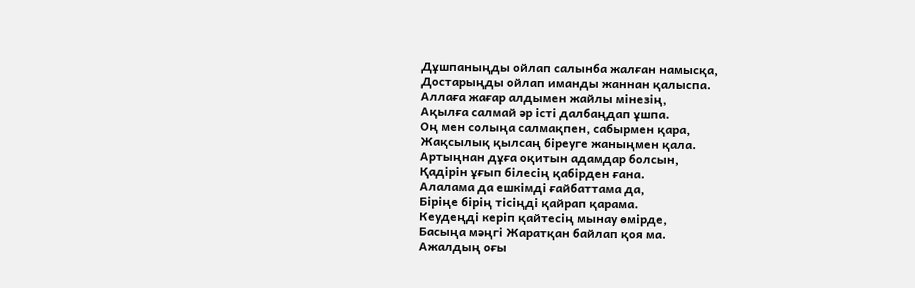Дұшпаныңды ойлап салынба жалған намысқа,
Достарыңды ойлап иманды жаннан қалыспа.
Аллаға жағар алдымен жайлы мінезің,
Ақылға салмай әр істі далбаңдап ұшпа.
Оң мен солыңа салмақпен, сабырмен қара,
Жақсылық қылсаң біреуге жаныңмен қала.
Артыңнан дұға оқитын адамдар болсын,
Қадірін ұғып білесің қабірден ғана.
Алалама да ешкімді ғайбаттама да,
Біріңе бірің тісіңді қайрап қарама.
Кеудеңді керіп қайтесің мынау өмірде,
Басыңа мәңгі Жаратқан байлап қоя ма.
Ажалдың оғы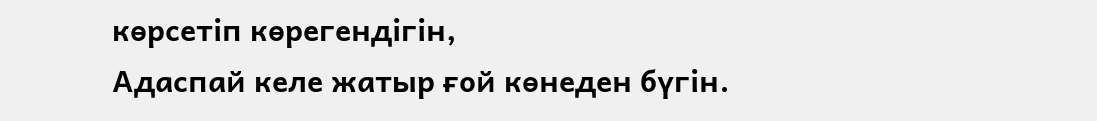көрсетіп көрегендігін,
Адаспай келе жатыр ғой көнеден бүгін.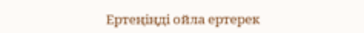Ертеңіңді ойла ертерек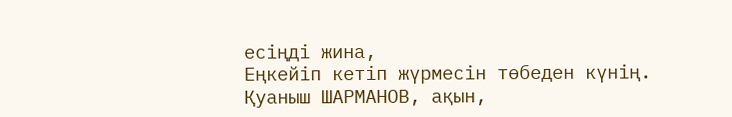есіңді жина,
Еңкейіп кетіп жүрмесін төбеден күнің.
Қуаныш ШАРМАНОВ, ақын,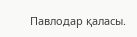Павлодар қаласы.